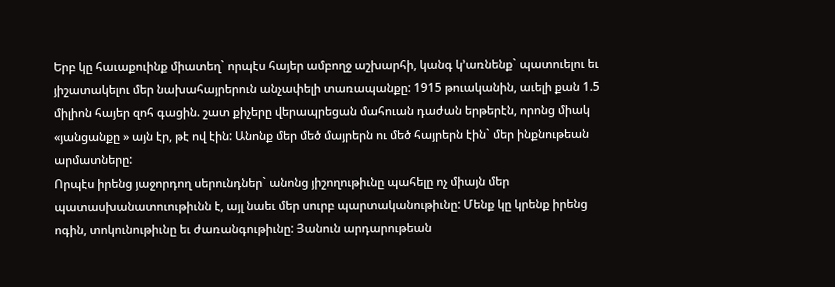Երբ կը հաւաքուինք միատեղ` որպէս հայեր ամբողջ աշխարհի, կանգ կ’առնենք` պատուելու եւ յիշատակելու մեր նախահայրերուն անչափելի տառապանքը: 1915 թուականին, աւելի քան 1.5 միլիոն հայեր զոհ գացին. շատ քիչերը վերապրեցան մահուան դաժան երթերէն, որոնց միակ «յանցանքը » այն էր, թէ ով էին: Անոնք մեր մեծ մայրերն ու մեծ հայրերն էին` մեր ինքնութեան արմատները:
Որպէս իրենց յաջորդող սերունդներ` անոնց յիշողութիւնը պահելը ոչ միայն մեր պատասխանատուութիւնն է, այլ նաեւ մեր սուրբ պարտականութիւնը: Մենք կը կրենք իրենց ոգին, տոկունութիւնը եւ ժառանգութիւնը: Յանուն արդարութեան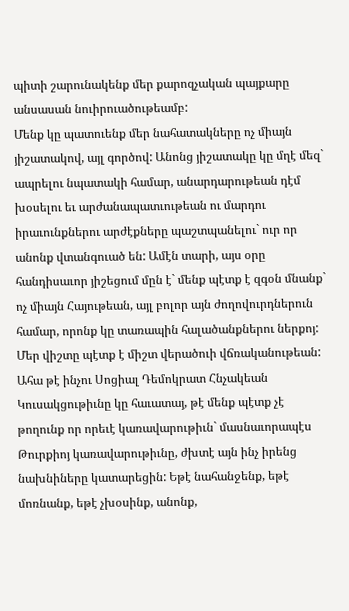պիտի շարունակենք մեր քարոզչական պայքարը անսասան նուիրուածութեամբ:
Մենք կը պատուենք մեր նահատակները ոչ միայն յիշատակով, այլ գործով: Անոնց յիշատակը կը մղէ մեզ` ապրելու նպատակի համար, անարդարութեան դէմ խօսելու եւ արժանապատւութեան ու մարդու իրաւունքներու արժէքները պաշտպանելու` ուր որ անոնք վտանգուած են: Ամէն տարի, այս օրը հանդիսաւոր յիշեցում մըն է` մենք պէտք է զգօն մնանք` ոչ միայն Հայութեան, այլ բոլոր այն ժողովուրդներուն համար, որոնք կը տառապին հալածանքներու ներքոյ: Մեր վիշտը պէտք է միշտ վերածուի վճռականութեան:
Ահա թէ ինչու Սոցիալ Դեմոկրատ Հնչակեան Կուսակցութիւնը կը հաւատայ, թէ մենք պէտք չէ թողունք որ որեւէ կառավարութիւն` մասնաւորապէս Թուրքիոյ կառավարութիւնը, ժխտէ այն ինչ իրենց նախնիները կատարեցին: Եթէ նահանջենք, եթէ մոռնանք, եթէ չխօսինք, անոնք,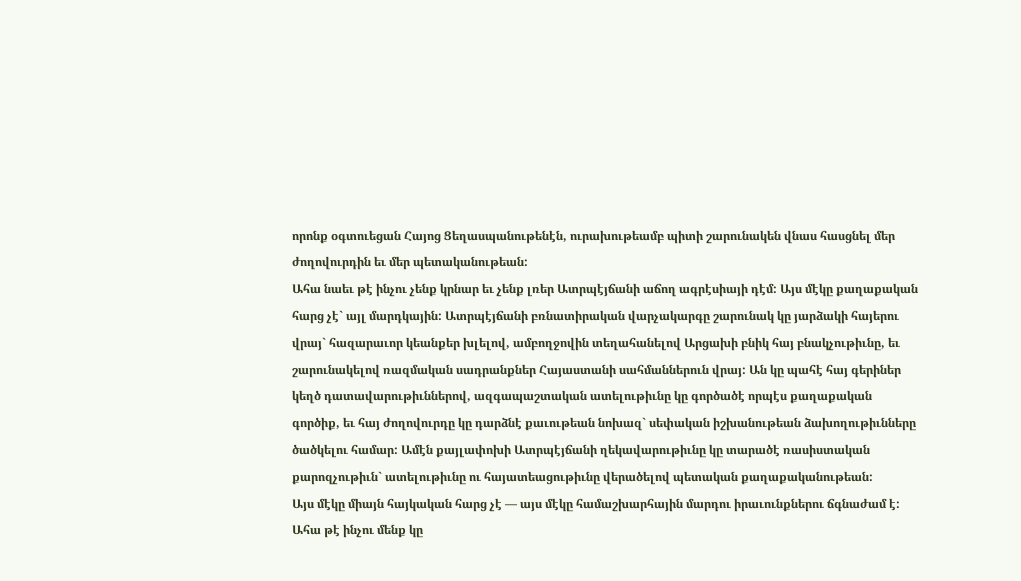որոնք օգտուեցան Հայոց Ցեղասպանութենէն, ուրախութեամբ պիտի շարունակեն վնաս հասցնել մեր ժողովուրդին եւ մեր պետականութեան:
Ահա նաեւ թէ ինչու չենք կրնար եւ չենք լռեր Ատրպէյճանի աճող ագրէսիայի դէմ: Այս մէկը քաղաքական հարց չէ` այլ մարդկային: Ատրպէյճանի բռնատիրական վարչակարգը շարունակ կը յարձակի հայերու վրայ` հազարաւոր կեանքեր խլելով, ամբողջովին տեղահանելով Արցախի բնիկ հայ բնակչութիւնը, եւ շարունակելով ռազմական սադրանքներ Հայաստանի սահմաններուն վրայ: Ան կը պահէ հայ գերիներ կեղծ դատավարութիւններով, ազգապաշտական ատելութիւնը կը գործածէ որպէս քաղաքական գործիք, եւ հայ ժողովուրդը կը դարձնէ քաւութեան նոխազ` սեփական իշխանութեան ձախողութիւնները ծածկելու համար: Ամէն քայլափոխի Ատրպէյճանի ղեկավարութիւնը կը տարածէ ռասիստական քարոզչութիւն` ատելութիւնը ու հայատեացութիւնը վերածելով պետական քաղաքականութեան:
Այս մէկը միայն հայկական հարց չէ — այս մէկը համաշխարհային մարդու իրաւունքներու ճգնաժամ է:
Ահա թէ ինչու մենք կը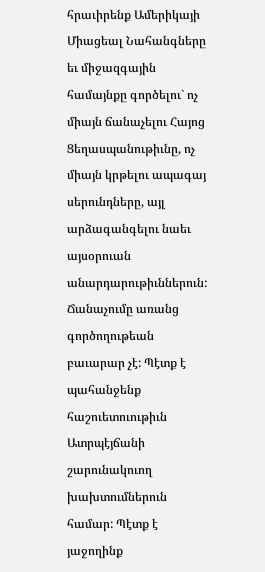հրաւիրենք Ամերիկայի Միացեալ Նահանգները եւ միջազգային համայնքը գործելու` ոչ միայն ճանաչելու Հայոց Ցեղասպանութիւնը, ոչ միայն կրթելու ապագայ սերունդները, այլ արձագանգելու նաեւ այսօրուան անարդարութիւններուն: Ճանաչումը առանց գործողութեան բաւարար չէ: Պէտք է պահանջենք հաշուետուութիւն Ատրպէյճանի շարունակուող խախտումներուն համար: Պէտք է յաջողինք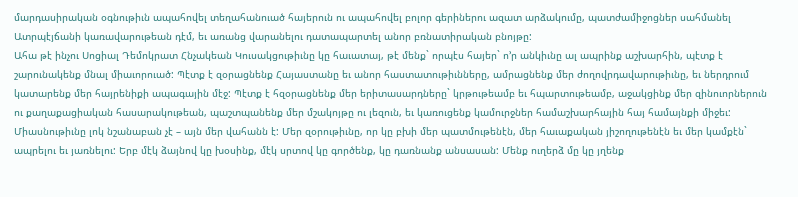մարդասիրական օգնութիւն ապահովել տեղահանուած հայերուն ու ապահովել բոլոր գերիներու ազատ արձակումը, պատժամիջոցներ սահմանել Ատրպէյճանի կառավարութեան դէմ, եւ առանց վարանելու դատապարտել անոր բռնատիրական բնոյթը:
Ահա թէ ինչու Սոցիալ Դեմոկրատ Հնչակեան Կուսակցութիւնը կը հաւատայ, թէ մենք` որպէս հայեր` ո’ր անկիւնը ալ ապրինք աշխարհին, պէտք է շարունակենք մնալ միաւորուած: Պէտք է զօրացնենք Հայաստանը եւ անոր հաստատութիւնները, ամրացնենք մեր ժողովրդավարութիւնը, եւ ներդրում կատարենք մեր հայրենիքի ապագային մէջ: Պէտք է հզօրացնենք մեր երիտասարդները` կրթութեամբ եւ հպարտութեամբ, աջակցինք մեր զինուորներուն ու քաղաքացիական հասարակութեան, պաշտպանենք մեր մշակոյթը ու լեզուն, եւ կառուցենք կամուրջներ համաշխարհային հայ համայնքի միջեւ:
Միասնութիւնը լոկ նշանաբան չէ – այն մեր վահանն է: Մեր զօրութիւնը, որ կը բխի մեր պատմութենէն, մեր հաւաքական յիշողութենէն եւ մեր կամքէն` ապրելու եւ յառնելու: Երբ մէկ ձայնով կը խօսինք, մէկ սրտով կը գործենք, կը դառնանք անսասան: Մենք ուղերձ մը կը յղենք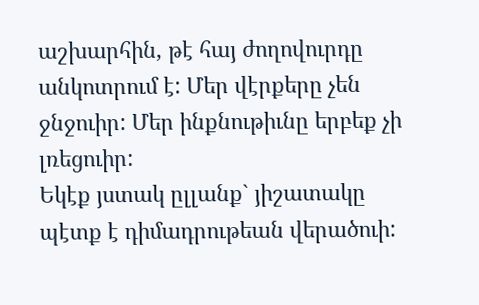աշխարհին, թէ հայ ժողովուրդը անկոտրում է: Մեր վէրքերը չեն ջնջուիր: Մեր ինքնութիւնը երբեք չի լռեցուիր:
Եկէք յստակ ըլլանք` յիշատակը պէտք է դիմադրութեան վերածուի: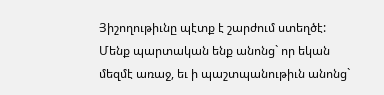Յիշողութիւնը պէտք է շարժում ստեղծէ: Մենք պարտական ենք անոնց` որ եկան մեզմէ առաջ, եւ ի պաշտպանութիւն անոնց`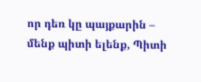որ դեռ կը պայքարին – մենք պիտի ելենք, Պիտի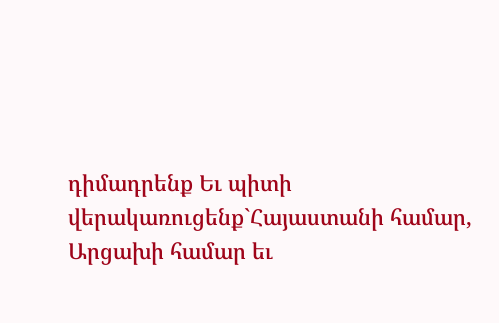դիմադրենք Եւ պիտի վերակառուցենք`Հայաստանի համար, Արցախի համար եւ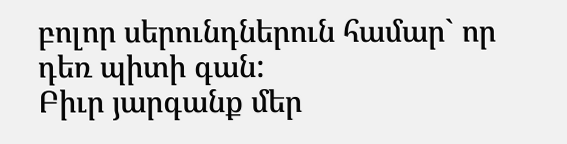բոլոր սերունդներուն համար` որ դեռ պիտի գան:
Բիւր յարգանք մեր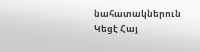նահատակներուն
Կեցէ Հայ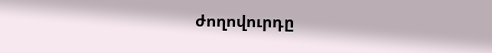ժողովուրդը